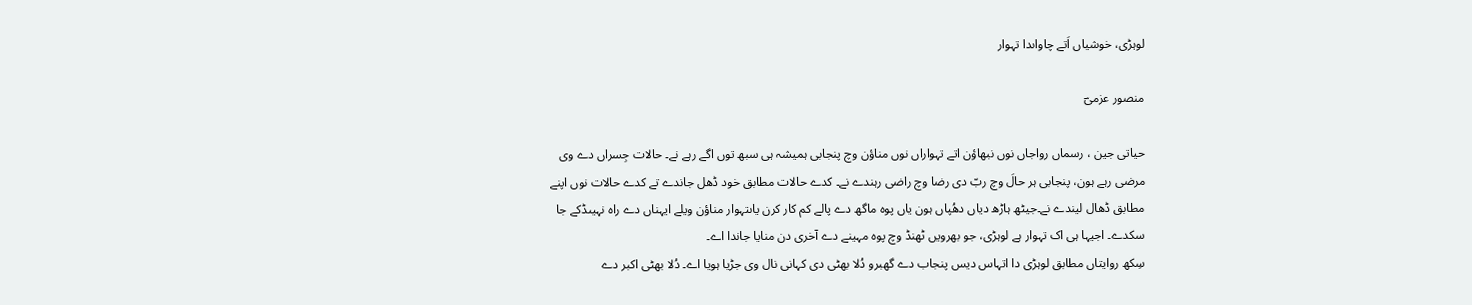لوہڑی، خوشیاں اَتے چاواںدا تہوار

منصور عزمیؔ

حیاتی جین ، رسماں رواجاں نوں نبھاؤن اتے تہواراں نوں مناؤن وچ پنجابی ہمیشہ ہی سبھ توں اگے رہے نے۔ حالات جِسراں دے وی مرضی رہے ہون، پنجابی ہر حالَ وچ ربّ دی رضا وچ راضی رہندے نے۔ کدے حالات مطابق خود ڈھل جاندے تے کدے حالات نوں اپنے مطابق ڈھال لیندے نے۔جیٹھ ہاڑھ دیاں دھُپاں ہون یاں پوہ ماگھ دے پالے کم کار کرن یاںتہوار مناؤن ویلے ایہناں دے راہ نہیںڈکے جا سکدے۔ اجیہا ہی اک تہوار ہے لوہڑی، جو بھرویں ٹھنڈ وچ پوہ مہینے دے آخری دن منایا جاندا اے۔
سِکھ روایتاں مطابق لوہڑی دا اتہاس دیس پنجاب دے گھبرو دُلا بھٹی دی کہانی نال وی جڑیا ہویا اے۔ دُلا بھٹی اکبر دے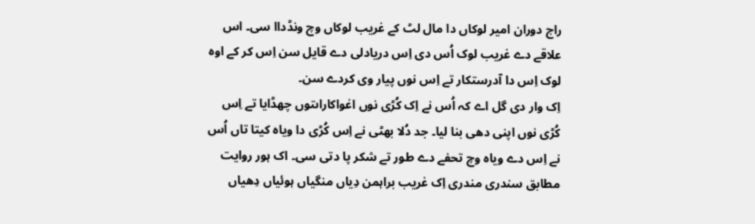راج دوران امیر لوکاں دا مال لٹ کے غریب لوکاں وچ ونڈداا سی۔ اس علاقے دے غریب لوک اُس دی اِس دریادلی دے قایل سن اِس کر کے اوہ لوک اِس دا آدرستکار تے اِس نوں پیار وی کردے سن۔
اِک وار دی گل اے کہ اُس نے اِک کُڑی نوں اغواکاراںتوں چھڈایا تے اِس کُڑی نوں اپنی دھی بنا لیا۔ جد دُلا بھٹی نے اِس کُڑی دا ویاہ کیتا تاں اُس نے اِس دے ویاہ وچ تحفے دے طور تے شکر پا دتی سی۔ اک ہور روایت مطابق سندری مندری اِک غریب براہمن دِیاں منگیاں ہوئیاں دِھیاں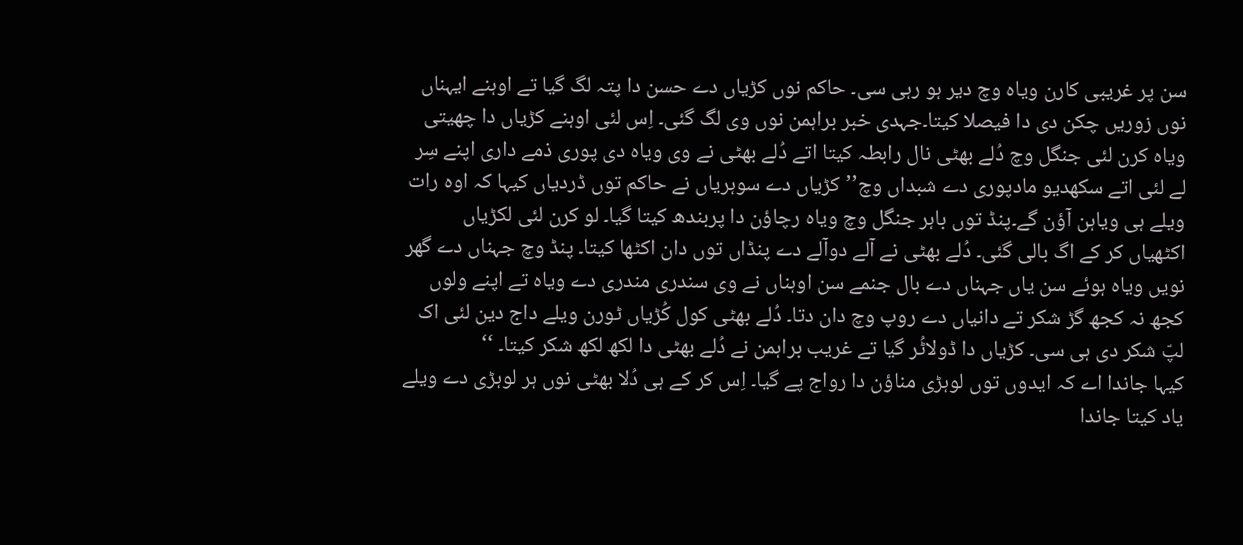سن پر غریبی کارن ویاہ وچ دیر ہو رہی سی۔ حاکم نوں کڑیاں دے حسن دا پتہ لگ گیا تے اوہنے ایہناں نوں زوریں چکن دی دا فیصلا کیتا۔جہدی خبر براہمن نوں وی لگ گئی۔ اِس لئی اوہنے کڑیاں دا چھیتی ویاہ کرن لئی جنگل وچ دُلے بھٹی نال رابطہ کیتا اتے دُلے بھٹی نے وی ویاہ دی پوری ذمے داری اپنے سِر لے لئی اتے سکھدیو مادپوری دے شبداں وچ’’کڑیاں دے سوہریاں نے حاکم توں ڈردیاں کیہا کہ اوہ رات ویلے ہی ویاہن آؤن گے۔پنڈ توں باہر جنگل وچ ویاہ رچاؤن دا پربندھ کیتا گیا۔ لو کرن لئی لکڑیاں اکٹھیاں کر کے اگ بالی گئی۔ دُلے بھٹی نے آلے دوآلے دے پنڈاں توں دان اکٹھا کیتا۔ پنڈ وچ جہناں دے گھر نویں ویاہ ہوئے سن یاں جہناں دے بال جنمے سن اوہناں نے وی سندری مندری دے ویاہ تے اپنے ولوں کجھ نہ کجھ گڑ شکر تے دانیاں دے روپ وچ دان دتا۔ دُلے بھٹی کول کُڑیاں ٹورن ویلے داج دین لئی اک لپّ شکر دی ہی سی۔ کڑیاں دا ڈولاٹُر گیا تے غریب براہمن نے دُلے بھٹی دا لکھ لکھ شکر کیتا۔ ‘‘
کیہا جاندا اے کہ ایدوں توں لوہڑی مناؤن دا رواج پے گیا۔ اِس کر کے ہی دُلا بھٹی نوں ہر لوہڑی دے ویلے یاد کیتا جاندا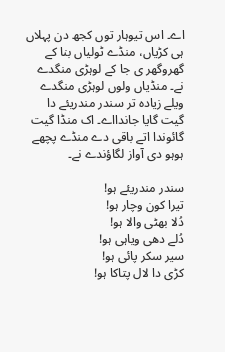اے۔ اس تیوہار توں کجھ دن پہلاں ہی کڑیاں، منڈے ٹولیاں بنا کے گھروگھر ی جا کے لوہڑی منگدے نے۔ منڈیاں ولوں لوہڑی منگدے ویلے زیادہ تر سندر مندریئے دا گیت گایا جاندااے۔ اک منڈا گیت گائوندا اتے باقی دے منڈے پچھے ہوہو دی آواز لگاؤندے نے۔

سندر مندریئے ہو!
تیرا کون وچار ہو!
دُلا بھٹی والا ہو!
دُلے دھی ویاہی ہو!
سیر سکر پائی ہو!
کڑی دا لال پتاکا ہو!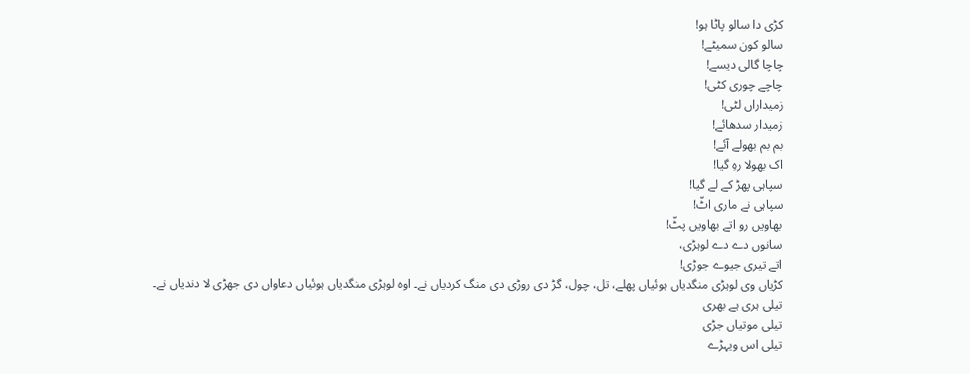کڑی دا سالو پاٹا ہو!
سالو کون سمیٹے!
چاچا گالی دیسے!
چاچے چوری کٹی!
زمیداراں لٹی!
زمیدار سدھائے!
بم بم بھولے آئے!
اک بھولا رہِ گیا!
سپاہی پھڑ کے لے گیا!
سپاہی نے ماری اٹّ!
بھاویں رو اتے بھاویں پٹّ!
سانوں دے دے لوہڑی،
اتے تیری جیوے جوڑی!
کڑیاں وی لوہڑی منگدیاں ہوئیاں پھلے، تل، چول، گڑ دی روڑی دی منگ کردیاں نے۔ اوہ لوہڑی منگدیاں ہوئیاں دعاواں دی جھڑی لا دندیاں نے۔
تیلی ہری ہے بھری
تیلی موتیاں جڑی
تیلی اس ویہڑے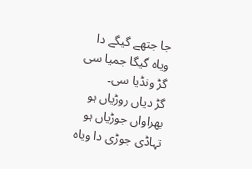جا جتھے گیگے دا
ویاہ گیگا جمیا سی
گڑ ونڈیا سی۔
گڑ دیاں روڑیاں ہو
بھراواں جوڑیاں ہو
تہاڈی جوڑی دا ویاہ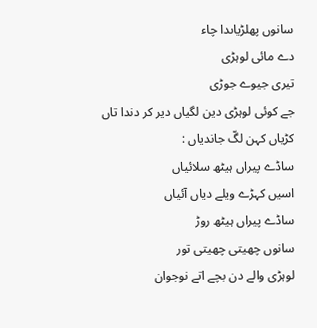سانوں پھلڑیاںدا چاء
دے مائی لوہڑی
تیری جیوے جوڑی
جے کوئی لوہڑی دین لگیاں دیر کر دندا تاں کڑیاں کہن لگّ جاندیاں :
ساڈے پیراں ہیٹھ سلائیاں
اسیں کہڑے ویلے دیاں آئیاں
ساڈے پیراں ہیٹھ روڑ
سانوں چھیتی چھیتی تور
لوہڑی والے دن بچے اتے نوجوان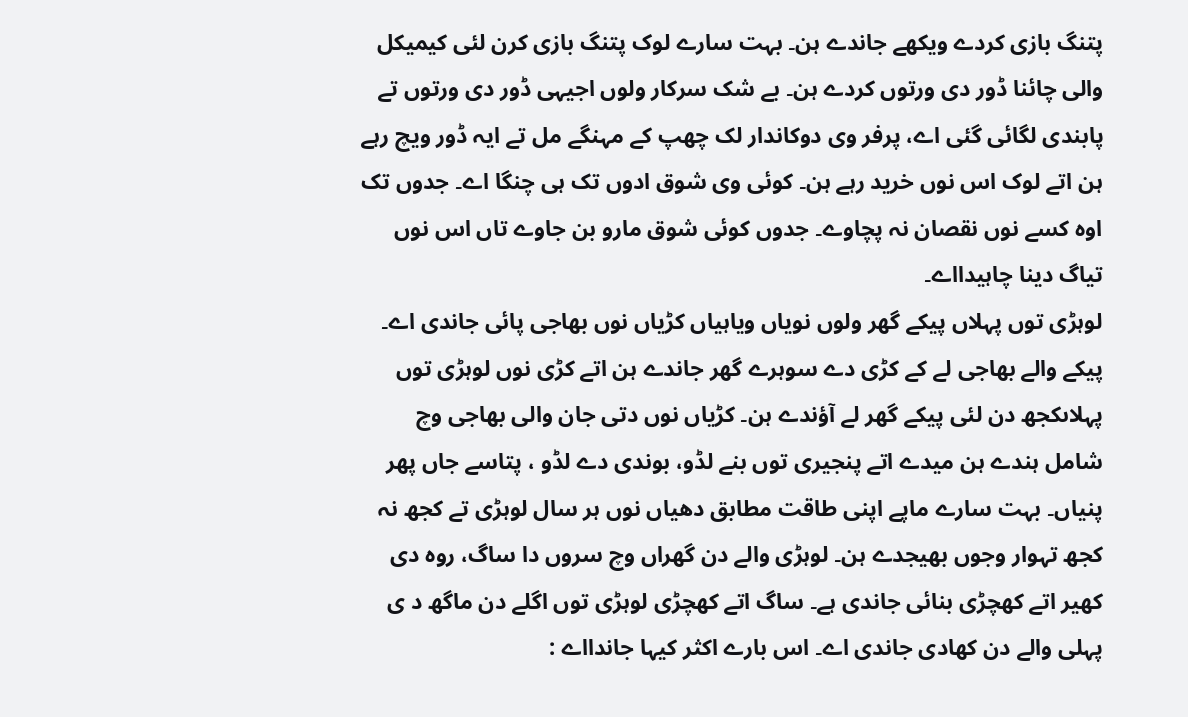پتنگ بازی کردے ویکھے جاندے ہن۔ بہت سارے لوک پتنگ بازی کرن لئی کیمیکل والی چائنا ڈور دی ورتوں کردے ہن۔ بے شک سرکار ولوں اجیہی ڈور دی ورتوں تے پابندی لگائی گئی اے، پرفر وی دوکاندار لک چھپ کے مہنگے مل تے ایہ ڈور ویچ رہے ہن اتے لوک اس نوں خرید رہے ہن۔ کوئی وی شوق ادوں تک ہی چنگا اے۔ جدوں تک اوہ کسے نوں نقصان نہ پچاوے۔ جدوں کوئی شوق مارو بن جاوے تاں اس نوں تیاگ دینا چاہیدااے۔
لوہڑی توں پہلاں پیکے گھر ولوں نویاں ویاہیاں کڑیاں نوں بھاجی پائی جاندی اے۔ پیکے والے بھاجی لے کے کڑی دے سوہرے گھر جاندے ہن اتے کڑی نوں لوہڑی توں پہلاںکجھ دن لئی پیکے گھر لے آؤندے ہن۔ کڑیاں نوں دتی جان والی بھاجی وچ شامل ہندے ہن میدے اتے پنجیری توں بنے لڈو، بوندی دے لڈو ، پتاسے جاں پھر پنیاں۔ بہت سارے ماپے اپنی طاقت مطابق دھیاں نوں ہر سال لوہڑی تے کجھ نہ کجھ تہوار وجوں بھیجدے ہن۔ لوہڑی والے دن گھراں وچ سروں دا ساگ، روہ دی کھیر اتے کھچڑی بنائی جاندی ہے۔ ساگ اتے کھچڑی لوہڑی توں اگلے دن ماگھ د ی پہلی والے دن کھادی جاندی اے۔ اس بارے اکثر کیہا جاندااے :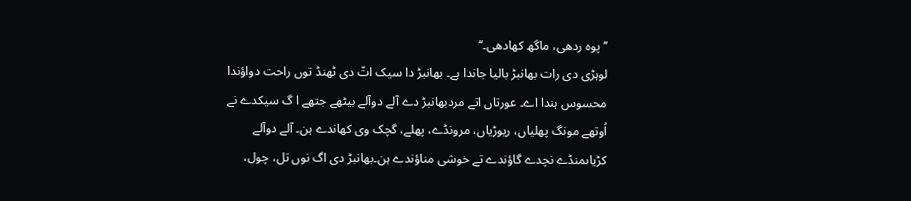’’پوہ ردھی، ماگھ کھادھی۔‘‘
لوہڑی دی رات بھانبڑ بالیا جاندا ہے۔ بھانبڑ دا سیک اتّ دی ٹھنڈ توں راحت دواؤندا محسوس ہندا اے۔ عورتاں اتے مردبھانبڑ دے آلے دوآلے بیٹھے جتھے ا گ سیکدے نے اُوتھے مونگ پھلیاں، ریوڑیاں، مرونڈے، پھلے، گچک وی کھاندے ہن۔ آلے دوآلے کڑیاںمنڈے نچدے گاؤندے تے خوشی مناؤندے ہن۔بھانبڑ دی اگ نوں تل، چول،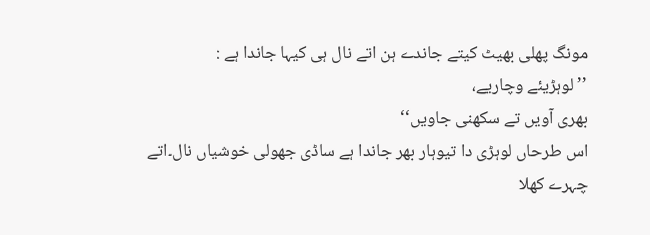مونگ پھلی بھیٹ کیتے جاندے ہن اتے نال ہی کیہا جاندا ہے :
’’لوہڑیئے وچاریے،
بھری آویں تے سکھنی جاویں‘‘
اس طرحاں لوہڑی دا تیوہار بھر جاندا ہے ساڈی جھولی خوشیاں نال۔اتے چہرے کھلا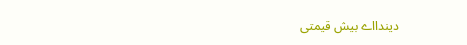دیندااے بیش قیمتی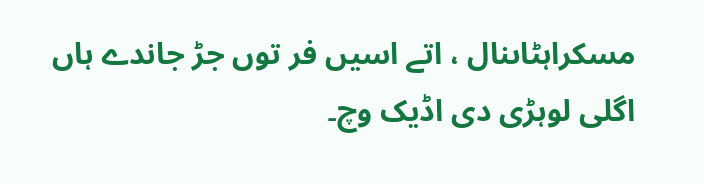مسکراہٹاںنال ، اتے اسیں فر توں جڑ جاندے ہاں اگلی لوہڑی دی اڈیک وچ۔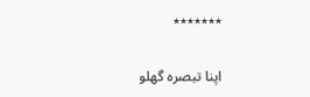٭٭٭٭٭٭٭

اپنا تبصرہ گھلو